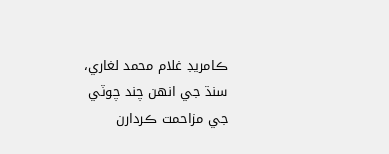ڪامريڊ غلام محمد لغاري، سنڌ جي انهن چند چوٽي جي مزاحمت ڪردارن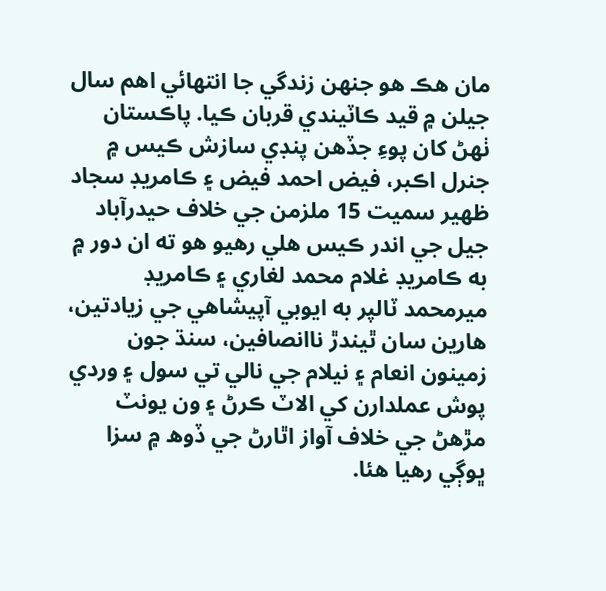مان هڪ هو جنهن زندگي جا انتهائي اهم سال جيلن ۾ قيد ڪاٽيندي قربان ڪيا. پاڪستان ٺهڻ کان پوءِ جڏهن پنڊي سازش ڪيس ۾ جنرل اڪبر، فيض احمد فيض ۽ ڪامريڊ سجاد ظهير سميت 15 ملزمن جي خلاف حيدرآباد جيل جي اندر ڪيس هلي رهيو هو ته ان دور ۾ به ڪامريڊ غلام محمد لغاري ۽ ڪامريڊ ميرمحمد ٽالپر به ايوبي آپيشاهي جي زيادتين، ھارين سان ٿيندڙ ناانصافين، سنڌ جون زمينون انعام ۽ نيلام جي نالي تي سول ۽ وردي پوش عملدارن کي الاٽ ڪرڻ ۽ ون يونٽ مڙھڻ جي خلاف آواز اٿارڻ جي ڏوھ ۾ سزا ڀوڳي رهيا هئا.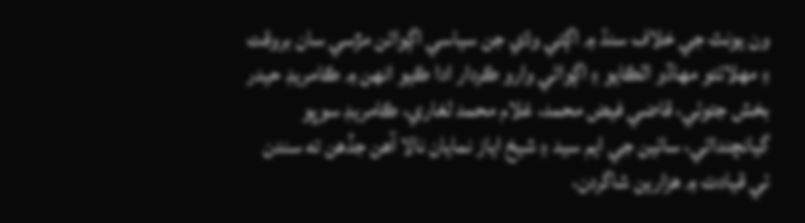ون يونٽ جي خلاف سنڌ ۾ اڳتي وڌي جن سياسي اڳواڻن مڙسي سان بروقت ۽ مهلائتو مهاڏو اٽڪايو ۽ اڳواڻي وارو ڪردار ادا ڪيو انهن ۾ ڪامريڊ حيدر بخش جتوئي، قاضي فيض محمد، غلام محمد لغاري، ڪامريڊ سوڀو گيانچنداڻي، سائين جي ايم سيد ۽ شيخ اياز نمايان نالا آهن جڏهن ته سندن ئي قيادت ۾ هزارين شاگردن،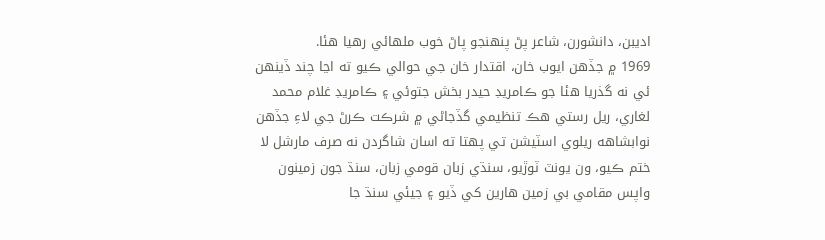اديبن، دانشورن، شاعر پڻ پنهنجو پاڻ خوب ملهائي رهيا هئا.
1969 ۾ جڏهن ايوب خان، اقتدار خان جي حوالي ڪيو ته اڃا چند ڏينهن ئي نه گذريا هئا جو ڪامريڊ حيدر بخش جتوئي ۽ ڪامريڊ غلام محمد لغاري، ريل رستي هڪ تنظيمي گڏجاڻي ۾ شرڪت ڪرڻ جي لاءِ جڏهن نوابشاهه ريلوي اسٽيشن تي پهتا ته اسان شاگردن نه صرف مارشل لا ختم ڪيو، ون يونٽ ٽوڙيو، سنڌي زبان قومي زبان، سنڌ جون زمينون واپس مقامي بي زمين هارين کي ڏيو ۽ جيئي سنڌ جا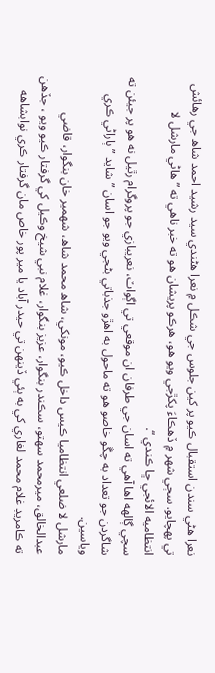نعرا هڻي سندن استقبال ڪيو پر کين جلوس جي شڪل ۾ نعرا هڻندي سيد رشيد احمد شاھ جي رهائش تي پهچايو. سڄي شهر ۾ ڏھڪاءَ پکڙجي ويو هو، هرڪو پريشان هو ته خبر ناهي ته ” هاڻي مارشل لا انتظاميه الائجي ڇا ڪندي “.
سچي ڳالهه اھا آھي ته اسان جي طرفان ان موقعي تي اڳواٽ، نعريبازي جو پروگرام رٿيل نه هو پر جيئن ته شاگردن جو تعداد به چڱو خاصو هو ته ماحول به اهڙو جذباتي بڻجي ويو جو اسان ” شايد ” ٻاراڻي ڪري وياسين.
مارشل لا ضلعي انتظاميا ڪيس داخل ڪيو، مونکي، شاھ محمد شاھ، شهمير خان بنگوار، قاضي عبدالخالق، ميرمحمد سهتو، سڪندر بنگوار، عزيز بنگوار، غلام نبي شيخ وڪيل کي گرفتار ڪيو ويو ، جڏهن ته ڪامريڊ غلام محمد لغاري کي به ٻئي ڏينهن تي حيدر آباد يا مير پور خاص مان گرفتار ڪري نوابشاهه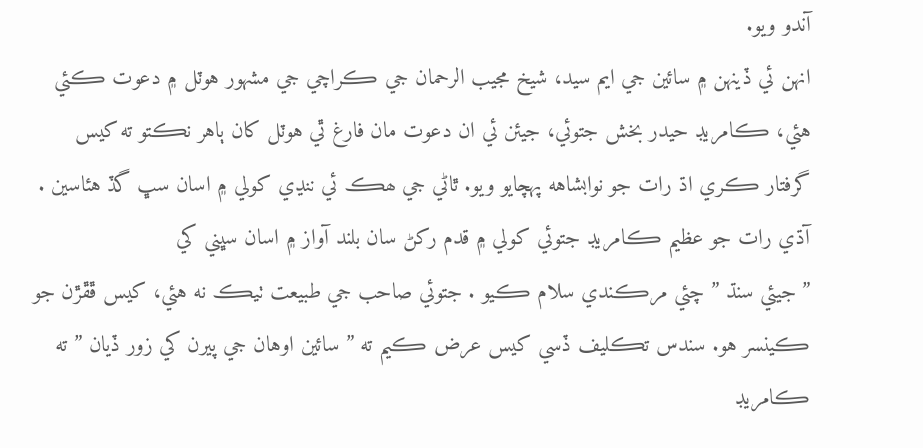آندو ويو.
انهن ئي ڏينهن ۾ سائين جي ايم سيد، شيخ مجيب الرحمان جي ڪراچي جي مشهور هوٽل ۾ دعوت ڪئي هئي، ڪامريڊ حيدر بخش جتوئي، جيئن ئي ان دعوت مان فارغ ٿي هوٽل کان ٻاهر نڪتو ته کيس گرفتار ڪري اڌ رات جو نوابشاهه پهچايو ويو. ٿاڻي جي ھڪ ئي ننڍي کولي ۾ اسان سڀ گڏ هئاسين . آڌي رات جو عظيم ڪامريڊ جتوئي کولي ۾ قدم رکڻ سان بلند آواز ۾ اسان سڀني کي
” جيئي سنڌ ” چئي مرڪندي سلام ڪيو . جتوئي صاحب جي طبيعت ٺيڪ نه هئي، کيس ڦڦڙن جو ڪينسر هو. سندس تڪليف ڏسي کيس عرض ڪيم ته ” سائين اوهان جي پيرن کي زور ڏيان ” ته ڪامريڊ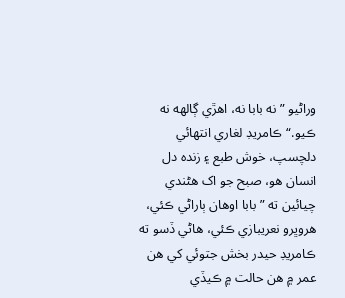وراڻيو ” نه بابا نه، اهڙي ڳالهه نه ڪيو.“ڪامريڊ لغاري انتهائي دلچسپ، خوش طبع ۽ زنده دل انسان هو، صبح جو اک هڻندي چيائين ته ” بابا اوهان ٻاراڻي ڪئي، هروڀرو نعريبازي ڪئي، هاڻي ڏسو ته ڪامريڊ حيدر بخش جتوئي کي هن عمر ۾ هن حالت ۾ ڪيڏي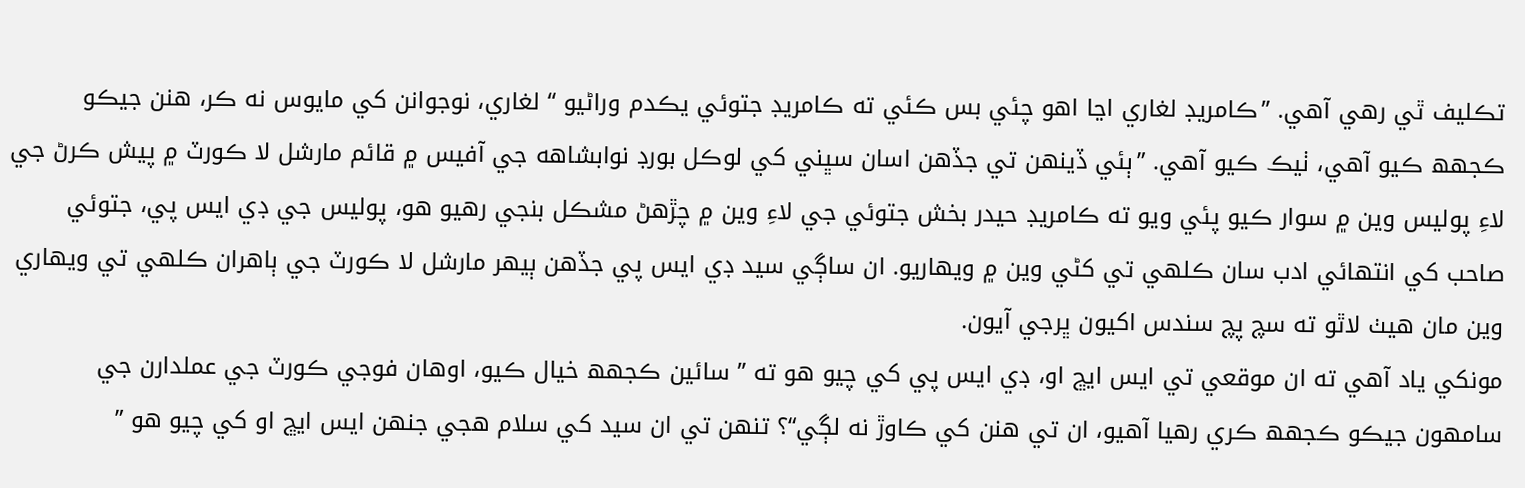تڪليف ٿي رهي آهي. ”ڪامريڊ لغاري اڃا اهو چئي بس ڪئي ته ڪامريڊ جتوئي يڪدم وراڻيو “ لغاري، نوجوانن کي مايوس نه ڪر، هنن جيڪو ڪجهھ ڪيو آهي، ٺيڪ ڪيو آهي. ”ٻئي ڏينهن تي جڏهن اسان سڀني کي لوڪل بورڊ نوابشاهه جي آفيس ۾ قائم مارشل لا ڪورٽ ۾ پيش ڪرڻ جي لاءِ پوليس وين ۾ سوار ڪيو پئي ويو ته ڪامريڊ حيدر بخش جتوئي جي لاءِ وين ۾ چڙهڻ مشڪل بنجي رهيو هو، پوليس جي ڊي ايس پي، جتوئي صاحب کي انتهائي ادب سان ڪلھي تي کڻي وين ۾ ويهاريو. ان ساڳي سيد ڊي ايس پي جڏهن ٻيهر مارشل لا ڪورٽ جي ٻاهران ڪلھي تي ويھاري وين مان هيٺ لاٿو ته سچ پچ سندس اکيون ڀرجي آيون.
مونکي ياد آهي ته ان موقعي تي ايس ايڇ او، ڊي ايس پي کي چيو هو ته ” سائين ڪجهھ خيال ڪيو، اوهان فوجي ڪورٽ جي عملدارن جي سامهون جيڪو ڪجهھ ڪري رهيا آهيو، ان تي هنن کي ڪاوڙ نه لڳي“؟ تنهن تي ان سيد کي سلام ھجي جنهن ايس ايڇ او کي چيو هو ”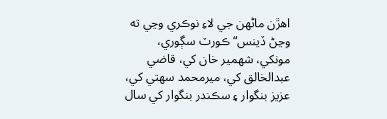اهڙن ماڻهن جي لاءِ نوڪري وڃي ته وڃڻ ڏينس“ ڪورٽ سڳوري، مونکي، شهمير خان کي، قاضي عبدالخالق کي، ميرمحمد سهتي کي، عزيز بنگوار ۽ سڪندر بنگوار کي سال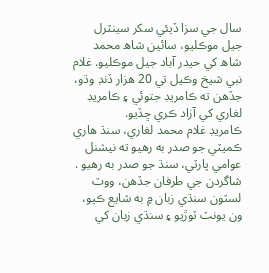سال جي سزا ڏيئي سکر سينٽرل جيل موڪليو، سائين شاھ محمد شاھ کي حيدر آباد جيل موڪليو. غلام نبي شيخ وڪيل تي 20 هزار ڏنڊ وڌو، جڏهن ته ڪامريڊ جتوئي ۽ ڪامريڊ لغاري کي آزاد ڪري ڇڏيو.
ڪامريڊ غلام محمد لغاري، سنڌ هاري ڪميٽي جو صدر به رهيو ته نيشنل عوامي پارٽي، سنڌ جو صدر به رهيو . شاگردن جي طرفان جڏهن، ووٽ لسٽون سنڌي زبان ۾ به شايع ڪيو، ون يونٽ ٽوڙيو ۽ سنڌي زبان کي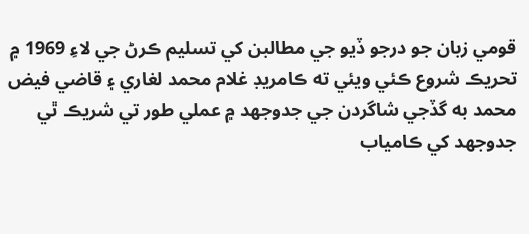قومي زبان جو درجو ڏيو جي مطالبن کي تسليم ڪرڻ جي لاءِ 1969 ۾ تحريڪ شروع ڪئي ويئي ته ڪامريڊ غلام محمد لغاري ۽ قاضي فيض محمد به گڏجي شاگردن جي جدوجهد ۾ عملي طور تي شريڪ ٿي جدوجهد کي ڪامياب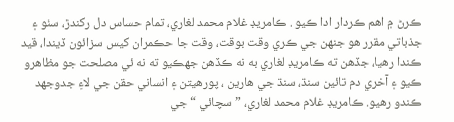ڪرڻ ۾ اهم ڪردار ادا ڪيو . ڪامريڊ غلام محمد لغاري، تمام حساس دل رکندڙ، سٺو ۽ جذباتي مقرر هو جنهن جي ڪري وقت بوقت، وقت جا حڪمران کيس سزائون ڏيندا، قيد ڪندا رهيا، جڏهن ته ڪامريڊ لغاري به نه ڪڏهن جهڪيو ته نه ئي مصلحت جو مظاهرو ڪيو ۽ آخري دم تائين سنڌ، سنڌ جي هارين ، پورهيتن ۽ انساني حقن جي لاءِ جدوجهد ڪندو رهيو. ڪامريڊ غلام محمد لغاري، ”سچائي “ جي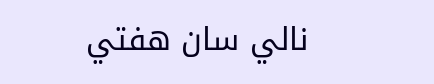نالي سان هفتي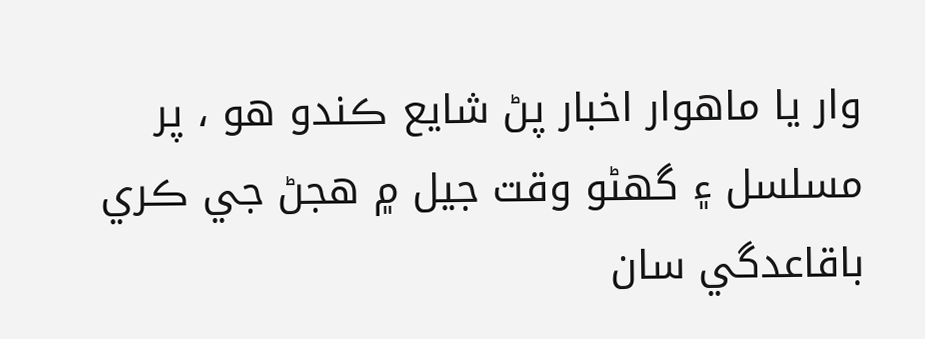وار يا ماهوار اخبار پڻ شايع ڪندو هو ، پر مسلسل ۽ گهڻو وقت جيل ۾ ھجڻ جي ڪري باقاعدگي سان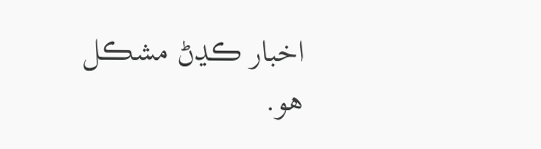اخبار ڪڍڻ مشڪل هو.